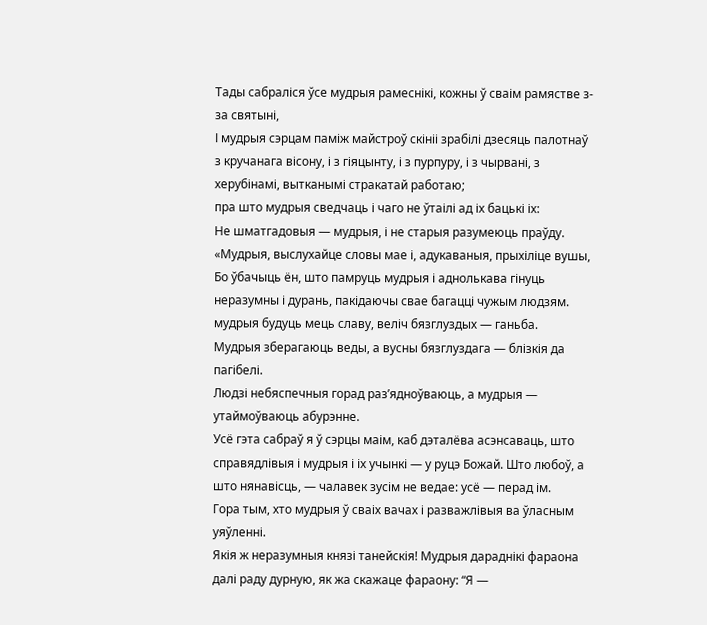Тады сабраліся ўсе мудрыя рамеснікі, кожны ў сваім рамястве з-за святыні,
І мудрыя сэрцам паміж майстроў скініі зрабілі дзесяць палотнаў з кручанага вісону, і з гіяцынту, і з пурпуру, і з чырвані, з херубінамі, вытканымі стракатай работаю;
пра што мудрыя сведчаць і чаго не ўтаілі ад іх бацькі іх:
Не шматгадовыя — мудрыя, і не старыя разумеюць праўду.
«Мудрыя, выслухайце словы мае і, адукаваныя, прыхіліце вушы,
Бо ўбачыць ён, што памруць мудрыя і аднолькава гінуць неразумны і дурань, пакідаючы свае багацці чужым людзям.
мудрыя будуць мець славу, веліч бязглуздых — ганьба.
Мудрыя зберагаюць веды, а вусны бязглуздага — блізкія да пагібелі.
Людзі небяспечныя горад раз’ядноўваюць, а мудрыя — утаймоўваюць абурэнне.
Усё гэта сабраў я ў сэрцы маім, каб дэталёва асэнсаваць, што справядлівыя і мудрыя і іх учынкі — у руцэ Божай. Што любоў, а што нянавісць, — чалавек зусім не ведае: усё — перад ім.
Гора тым, хто мудрыя ў сваіх вачах і разважлівыя ва ўласным уяўленні.
Якія ж неразумныя князі танейскія! Мудрыя дараднікі фараона далі раду дурную, як жа скажаце фараону: “Я —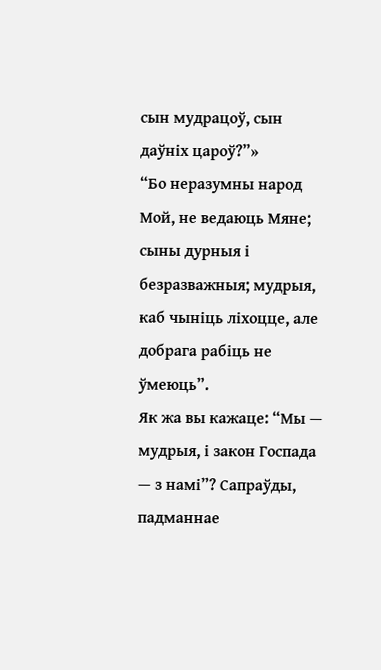сын мудрацоў, сын даўніх цароў?”»
“Бо неразумны народ Мой, не ведаюць Мяне; сыны дурныя і безразважныя; мудрыя, каб чыніць ліхоцце, але добрага рабіць не ўмеюць”.
Як жа вы кажаце: “Мы — мудрыя, і закон Госпада — з намі”? Сапраўды, падманнае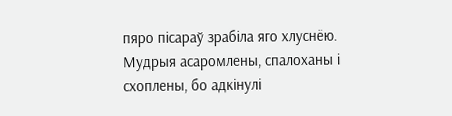пяро пісараў зрабіла яго хлуснёю.
Мудрыя асаромлены, спалоханы і схоплены, бо адкінулі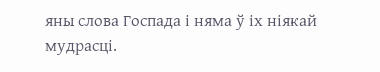яны слова Госпада і няма ў іх ніякай мудрасці.